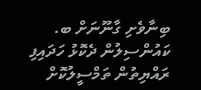ބިނާވެށި ގާނޫނަށް ބ. ކައުންސިލުން ދެކޮޅު ހަދައިފި
ރައްޔިތުން ތަމްސީލުކޮށް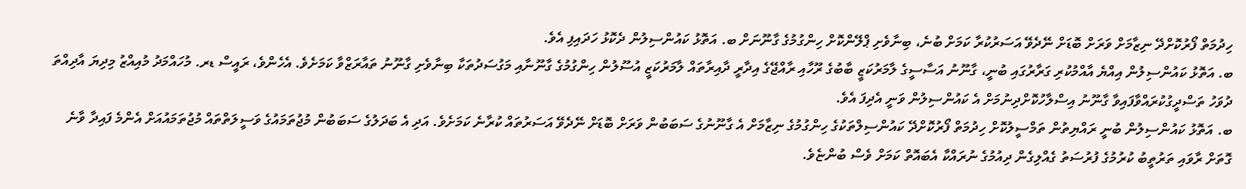ހިދުމަތް ފޯރުކޮށްދޭ ނިޒާމަށް ވަރަށް ބޮޑަށް ނޭދެވޭ އަސަރުކުރާ ކަމަށް ބުނެ، ބިނާވެށި ޕްލޭންކޮށް ހިންގުމުގެ ގާނޫނަށް ބ. އަތޮޅު ކައުންސިލުން ދެކޮޅު ހަދައިފި އެވެ.
ބ. އަތޮޅު ކައުންސިލުން އިއްޔެ އާއްމުކުރި ގަރާރުގައި ބުނީ، ގާނޫނު އަސާސީގެ ލާމަރުކަޒީ ބާބުގެ ރޫހާއި ރާއްޖޭގެ އިދާރީ ދާއިރާތައް ލާމަރުކަޒީ އުސޫލުން ހިންގުމުގެ ގާނޫނާއި މަގުސަދުތަކާ ބިނާވެށި ގާނޫނު ތައާރަޒްވާ ކަމަށެވެ. އެހެންވެ، ރައީސް ޑރ. މުހައްމަދު މުއިއްޒު މިދިޔަ އާދިއްތަ ދުވަހު ތަސްދީގުކުރައްވާފައިވާ ގާނޫނު އިސްލާހުކޮށްދިނުމަށް އެ ކައުންސިލުން ވަނީ އެދިފަ އެވެ.
ބ. އަތޮޅު ކައުންސިލުން ބުނީ ރައްޔިތުން ތަމްސީލުކޮށް ހިދުމަތް ފޯރުކޮށްދޭ ކައުންސިލްތަކުގެ ހިންގުމުގެ ނިޒާމަށް އެ ގާނޫނުގެ ސަބަބުން ވަރަށް ބޮޑަށް ނޭދެވޭ އަސަރުތައް ކުރާނެ ކަމަށެވެ. އަދި އެ ބަދަލުގެ ސަބަބުން މުޖުތަމައުގެ ވަސީލަތްތައް މުޖުތަމައުއަށް އެންމެ ފައިދާ ވާނެ ގޮތަށް ރާވައި ތަރުތީބު ކުރުމުގެ ފުރުސަތު ގެއްލިގެން ދިއުމުގެ ނުރައްކާ އެބައޮތް ކަމަށް ވެސް ބުންޏެވެ.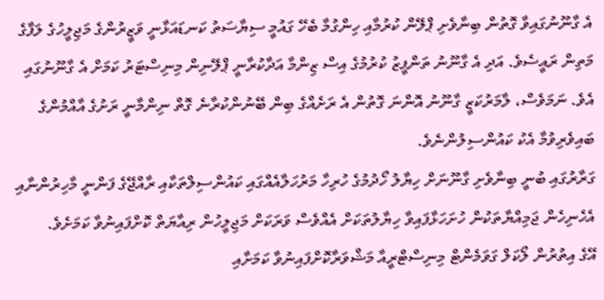އެ ގާނޫނުގައިވާ ގޮތުން ބިނާވެށި ޕްލޭން ކުރުމާއި ހިންގުމާ ބެހޭ ގައުމީ ސިޔާސަތު ކަނޑައަޅާނީ ވަޒީރުންގެ މަޖިލީހުގެ ލަފާގެ މަތިން ރައީސެވެ. އަދި އެ ގާނޫނު ތަންފީޒު ކުރުމުގެ އިސް ޒިންމާ އަދާކުރާނީ ޕްލޭނިން މިނިސްޓަރު ކަމަށް އެ ގާނޫނުގައި އެވެ. ނަމަވެސް، ލާމަރުކަޒީ ގާނޫނު އޮންނަ ގޮތުން އެ ރަށެއްގެ ބިން ބޭނުންކުރާނެ ގޮތް ނިންމާނީ ރަށުގެ އާއްމުންގެ ބައިވެރިވުމާ އެކު ކައުންސިލުންނެވެ.
ގަރާރުގައި ބުނީ ބިނާވެށި ގާނޫނަށް ހިޔާލު ހޯދުމުގެ ހުރިހާ މަރުހަލާއެއްގައި ކައުންސިލްތަކާއި ރާއްޖޭގެ ފަންނީ މާހިރުންނާއި އެހެނިހެން ޖަމިއްޔާތަކުން ހުށަހަޅާފައިވާ ހިޔާލުތަކަށް އެއްވެސް ވަރަކަށް މަޖިލީހުން ރިއާޔަތް ކޮށްފައިނުވާ ކަމަށެވެ.
އޭގެ އިތުރުން ލޯކަލް ގަވަމެންޓް މިނިސްޓްރީއާ މަޝްވަރާކޮށްފައިނުވާ ކަމަށާއި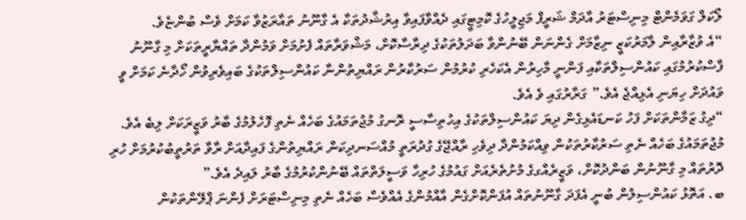ލޯކަލް ގަވަމެންޓް މިނިސްޓަރު އާދަމް ޝަރީފް މަޖިލީހުގެ ކޮމިޓީގައި ދެއްވާފައިވާ އިރުޝާދުތަކާ އެ ގާނޫނު ތައާރަޒުވާ ކަމަށް ވެސް ބުންޏެވެ.
“އެ ވުޒާރާއިން ލާމަރުކަޒީ ނިޒާމަށް ގެންނަން ބޭނުންވާ ބަދަލުތަކުގެ ދިރާސާކޮށް، މަޝްވަރާތައް ފެށުމަށް ވަމުންދާ ތައްޔާރީތަކަށް މި ގާނޫނު ފާސްކުރުމުގައި ކައުންސިލްތަކާއި ފަންނީ މާހިރުން އެކަހެރި ކުރުމުން ސަރުކާރުން ރައްޔިތުންނާ ކައުންސިލްތަކުގެ ބައިވެރިވުން ހޯދާނެ ކަމަށް ވީ ވައުދަށް ހިޔަނި އެޅިއްޖެ އެވެ.” ގަރާރުގައި ވެ އެވެ.
“ދިގު ޒަމާންތަކަށް ފަހު ކަނޑައެޅިގެން ދިޔަ ކައުންސިލްތަކުގެ އިހުތިސާސީ ރޮނގު މުޖުތަމައުގެ ބަހެއް ނެތި ފޮހެލުމުގެ ބާރު ވަޒީރަކަށް ލިބެ އެވެ. މުޖުތަމައުގެ ބަހެއް ނެތި ސަރުކާރުތަކުން ވިއްކަމުންދާ ދިވެހި ރާއްޖޭގެ ގުދުރަތީ މުއްސަނދިކަން ރައްޔިތުންގެ ފައިދާއަށް ރާވާ ތަރުތީބުކުރުމަށް ހުރި ދޮރުތައް މި ގާނޫނުން ބަންދުކޮށް، ވަޒީރެއްގގެ މުށުތެރެއަށް ގައުމުގެ ހުރިހާ ވަސީލަތްތައް ބޭނުންކުރުމުގެ ބާރު ލައިދެ އެވެ.”
ބ. އަތޮޅު ކައުންސިލުން ބުނީ އެފަދަ ގާނޫނުތައް އުފަންކޮށްގެން އާއްމުންގެ އެއްވެސް ބަހެއް ނެތި މިނިސްޓަރަށް ފެންނަ ޕްލޭންތަކުން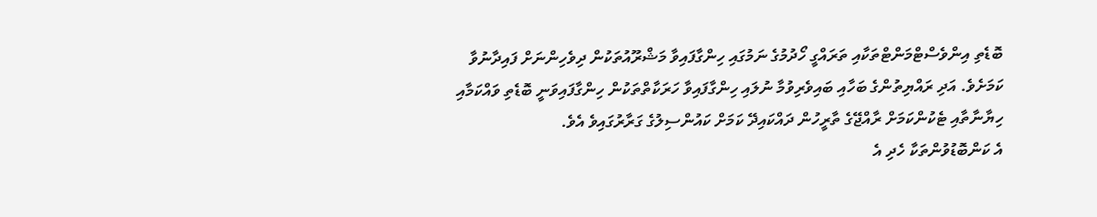ބޮޑެތި އިންވެސްޓްމަންޓްތަކާއި ތަރައްގީ ހޯދުމުގެ ނަމުގައި ހިންގާފައިވާ މަޝްރޫއުތަކުން ދިވެހިންނަށް ފައިދާނުވާ ކަމަށެވެ. އަދި ރައްޔިތުންގެ ބަހާއި ބައިވެރިވުމާ ނުލައި ހިންގާފައިވާ ހަރަކާތްތަކުން ހިންގާފައިވަނީ ބޮޑެތި ވައްކަމާއި ހިޔާނާތާއި ޓެކުންކަމަށް ރާއްޖޭގެ ތާރީހުން ދައްކައިދޭ ކަމަށް ކައުންސިލުގެ ގަރާރުގައިވެ އެވެ.
އެ ކަންބޮޑުވުންތަކާ ހެދި އެ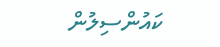ކައުންސިލުން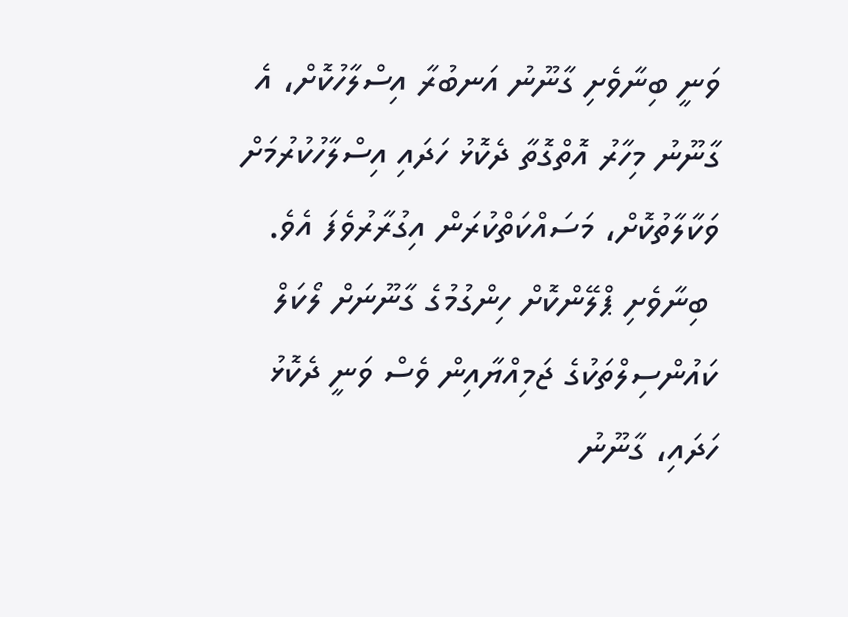ވަނީ ބިނާވެށި ގާނޫނު އަނބުރާ އިސްލާހުކޮށް، އެ ގާނޫނު މިހާރު އޮތްގޮތާ ދެކޮޅު ހަދައި އިސްލާހުކުރުމަށް ވަކާލާތުކޮށް، މަސައްކަތްކުރަން އިގުރާރުވެފަ އެވެ.
 ބިނާވެށި ޕްލޭންކޮށް ހިންގުމުގެ ގާނޫނަށް ލޯކަލް ކައުންސިލްތަކުގެ ޖަމިއްޔާއިން ވެސް ވަނީ ދެކޮޅު ހަދައި، ގާނޫނު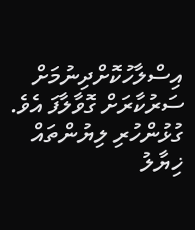އިސްލާހުކޮށްދިނުމަށް ސަރުކާރަށް ގޮވާލާފަ އެވެ.
ގުޅުންހުރި ލިޔުންތައް
ޚިޔާލު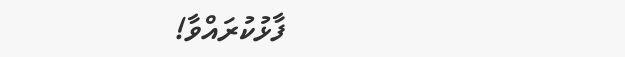ފާޅުކުރައްވާ!